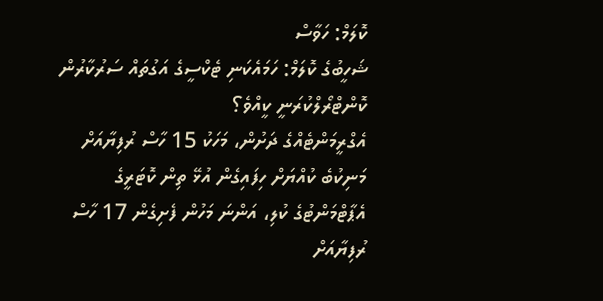ކޮލަމް: ހަވާސް
ޝަހީބުގެ ކޮލަމް: ހަމައެކަނި ޓެކްސީގެ އަގުތައް ސަރުކާރުން ކޮންޓްރޯލްކުރަނީ ކީއްވެ؟
އެގްރީމަންޓެއްގެ ދަށުން، މަހަކު 15 ހާސް ރުފިޔާއަށް މަނިކުބެ ކުއްޔަށް ހިފައިގެން އުޅޭ ތިން ކޮޓަރީގެ އެޕާޓްމަންޓުގެ ކުލި، އަންނަ މަހުން ފެށިގެން 17 ހާސް ރުފިޔާއަށް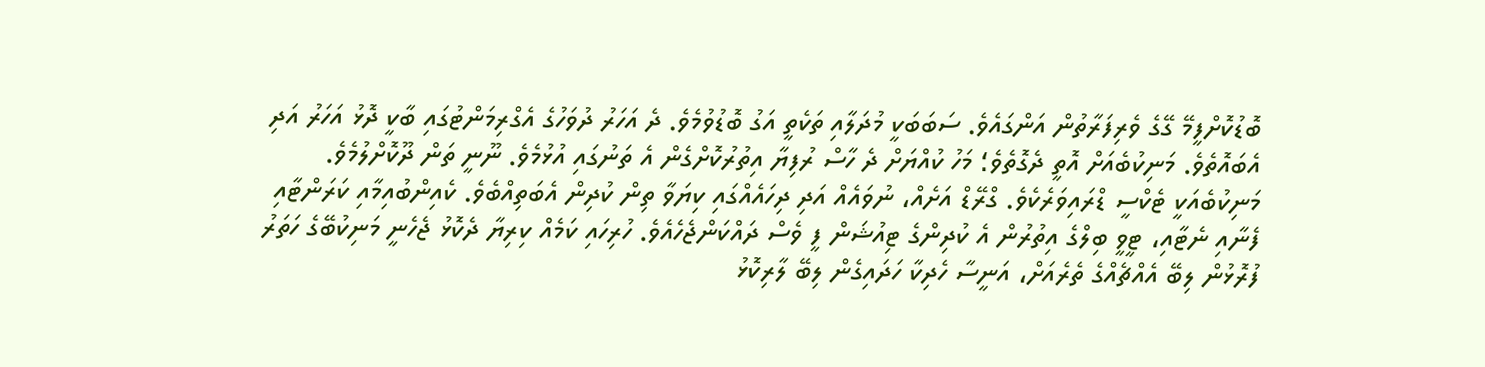ބޮޑުކޮށްފީމޭ ގޭގެ ވެރިފަރާތުން އަންގައެވެ. ސަބަބަކީ މުދަލާއި ތަކެތީ އަގު ބޮޑުވުމެވެ. ދެ އަހަރު ދުވަހުގެ އެގްރިމަންޓުގައި ބާކީ ދޮޅު އަހަރު އަދި އެބައޮތެވެ. މަނިކުބެއަށް އޮތީ ދެގޮތެވެ؛ މަހު ކުއްޔަށް ދެ ހާސް ރުފިޔާ އިތުރުކޮށްގެން އެ ތަނުގައި އުޅުމެވެ. ނޫނީ ތަން ދޫކޮށްލުމެވެ.
މަނިކުބެއަކީ ޓެކްސީ ޑްރައިވަރެކެވެ. ގްރޭޑް އަށެއް، ނުވައެއް އަދި ދިހައެއްގައި ކިޔަވާ ތިން ކުދިން އެބަތިއްބެވެ. ކެއިންބުއިމާއި ކަރަންޓާއި ފެނާއި ނެޓާއި، ޓީވީ ބިލްގެ އިތުރުން އެ ކުދިންގެ ޓިއުޝަން ފީ ވެސް ދައްކަންޖެހެއެވެ. ހުރިހައި ކަމެއް ކިރިޔާ ދެކޮޅު ޖެހެނީ މަނިކުބޭގެ ހަތަރު ފުރޮޅުން ލިބޭ އެއްޗެއްގެ ތެރެއަށް، އަނީސާ ހެދިކާ ހަދައިގެން ލިބޭ ލާރިކޮޅު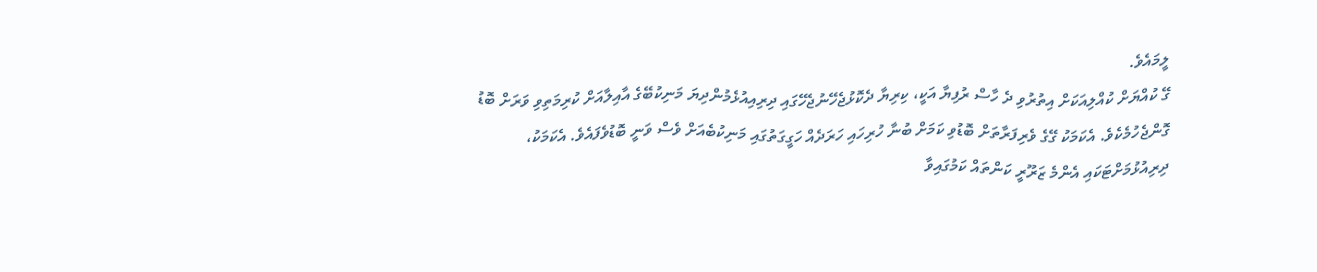ލީމައެވެ.
ގޭ ކުއްޔަށް ކުއްލިއަކަށް އިތުރުވި ދެ ހާސް ރުފިޔާ އަކީ، ކިރިޔާ ދެކޮޅުޖެހޭނުޖެހޭގައި ދިރިއިއުޅެމުންދިޔަ މަނިކުބޭގެ އާއިލާއަށް ކުރިމަތިވި ވަރަށް ބޮޑު ގޮންޖެހުމެކެވެ. އެކަމަކު ގޭގެ ވެރިފަރާތަށް ބޮޑުވި ކަމަށް ބުނާ ހުރިހައި ހަރަދެއް ހަގީގަތުގައި މަނިކުބެއަށް ވެސް ވަނީ ބޮޑުވެފައެވެ. އެކަމަކު، ދިރިއުޅުމަށްޓަކައި އެންމެ ޒަރޫރީ ކަންތައް ކަމުގައިވާ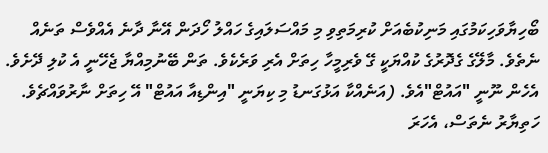ބޯހިޔާވަހިކަމުގައި މަނިކުބެއަށް ކުރިމަތިވި މި މައްސަލައިގެ ހައްލު ހޯދަން އޭނާ ދާނެ އެއްވެސް ތަނެއް ނެތެވެ. މާލޭގެ ގެދޮރުގެ ކުއްޔަކީ ގޭ ވެރިމީހާ ހިތަށް އެރި ވަރެކެވެ. ތަން ބޭނުމިއްޔާ ޖެހޭނީ އެ ކުލި ދޭށެވެ. އެހެން ނޫނީ "އައުޓް"އެވެ. (އަނެއްކާ އަޅުގަނޑު މި ކިޔަނީ "އިންޑިއާ އައުޓް" އޭ ހިތަށް ނާރުވައްޗެވެ. ހަތިޔާރު ނެތަސް، އެހަރަ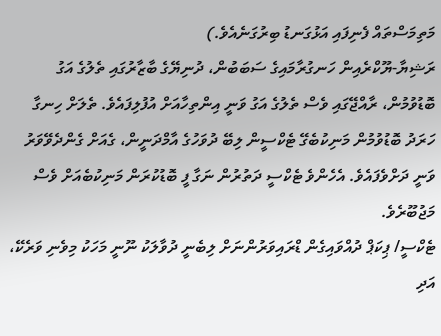މަތިމަސްތައް ފެނިފައި އަޅުގަނޑު ބިރުގަނެއެވެ.)
ރަޝިޔާ-ޔޫކްރެއިން ހަނގުރާމައިގެ ސަބަބުން، ދުނިޔޭގެ ބާޒާރުގައި ތެލުގެ އަގު ބޮޑުވުމުން، ރާއްޖޭގައި ވެސް ތެލުގެ އަގު ވަނީ އިންތިހާއަށް އުފުލިފައެވެ. ތެލަށް ހިނގާ ހަރަދު ބޮޑުވުމުން މަނިކުބެގޭ ޓެކްސީން ލިބޭ ދުވަހުގެ އާމްދަނީން، ގެއަށް ގެންދެވޭވަރު ވަނީ ދަށްވެފައެވެ. އެހެންވެ ޓެކްސީ ދަތުރުން ނަގާ ފީ ބޮޑުކުރަން މަނިކުބެއަށް ވެސް މަޖުބޫރެވެ.
ޓެކްސީ/ ޕިކަޕް ދުއްވައިގެން ޑްރައިވަރުންނަށް ލިބެނީ ދުވާލަކު ނޫނީ މަހަކު މިވެނި ވަރެކޭ، އަދި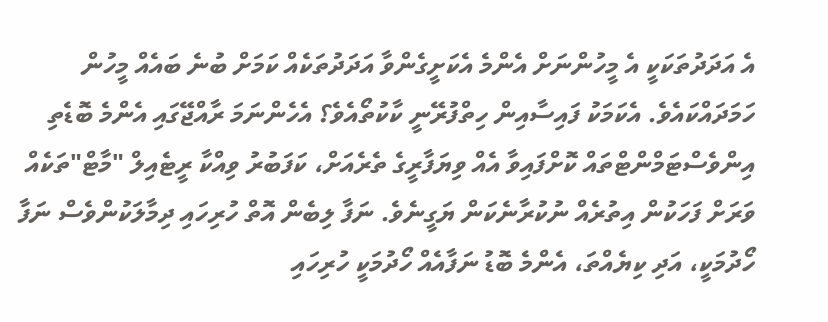އެ އަދަދުތަކަކީ އެ މީހުންނަށް އެންމެ އެކަށީގެންވާ އަދަދުތަކެއް ކަމަށް ބުނެ ބައެއް މީހުން ހަމަދައްކައެވެ. އެކަމަކު ފައިސާއިން ހިތްފުރޭނީ ކާކުތޯއެވެ؟ އެހެންނަމަ ރާއްޖޭގައި އެންމެ ބޮޑެތި އިންވެސްޓަމްންޓްތައް ކޮށްފައިވާ އެއް ވިޔަފާރީގެ ތެރެއަށް، ކަފަބުރު ވިއްކާ ރީޓެއިލް "މާޓް"ތަކެއް ވަރަށް ފަހަކުން އިތުރެއް ނުކުރާނެކަން ޔަގީނެވެ. ނަފާ ލިބެން އޮތް ހުރިހައި ދިމާލަކުންވެސް ނަފާ ހޯދުމަކީ، އަދި ކިޔެއްތަ، އެންމެ ބޮޑު ނަފާއެއް ހޯދުމަކީ ހުރިހައި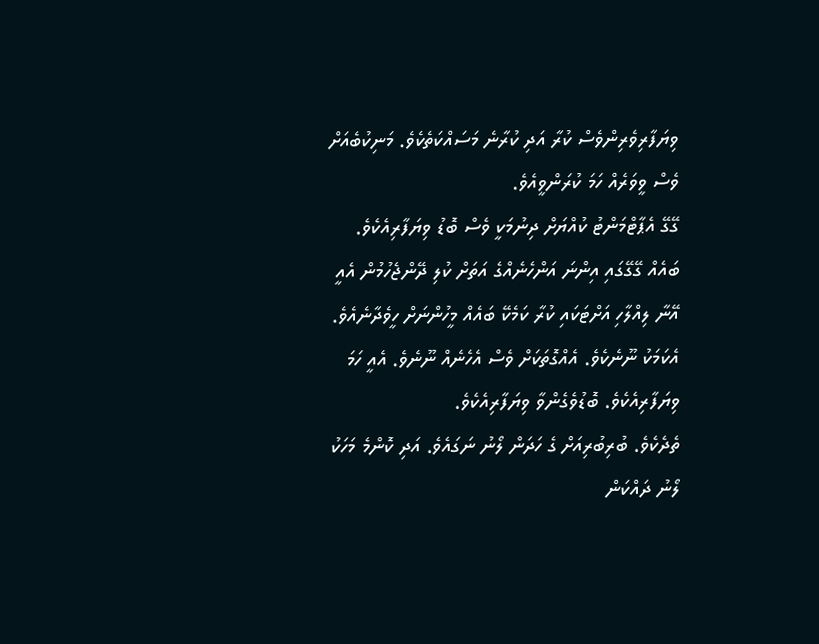ވިޔަފާރިވެރިންވެސް ކުރާ އަދި ކުރާނެ މަސައްކަތެކެވެ. މަނިކުބެއަށް ވެސް ވީވަރެއް ހަމަ ކުރަންވީއެވެ.
ގޭގޭ އެޕާޓްމަންޓު ކުއްޔަށް ދިނުމަކީ ވެސް ބޮޑު ވިޔަފާރިއެކެވެ. ބައެއް ގޭގޭގައި އިންނަ އަންހެނެއްގެ އަތަށް ކުލި ދޭންޖެހުމުން އެއީ އޭނާ ލިއްލާހި އަށްޓަކައި ކުރާ ކަމެކޭ ބައެއް މީހުންނަށް ހީވެދާނެއެވެ. އެކަމަކު ނޫނެކެވެ. އެއްގޮތަކަށް ވެސް އެހެނެއް ނޫނެވެ. އެއީ ހަމަ ވިޔަފާރިއެކެވެ. ބޮޑުވެގެންވާ ވިޔަފާރިއެކެވެ.
ތެދެކެވެ. ބުރިބުރިއަށް ގެ ހަދަން ލޯނު ނަގައެވެ. އަދި ކޮންމެ މަހަކު ލޯނު ދައްކަން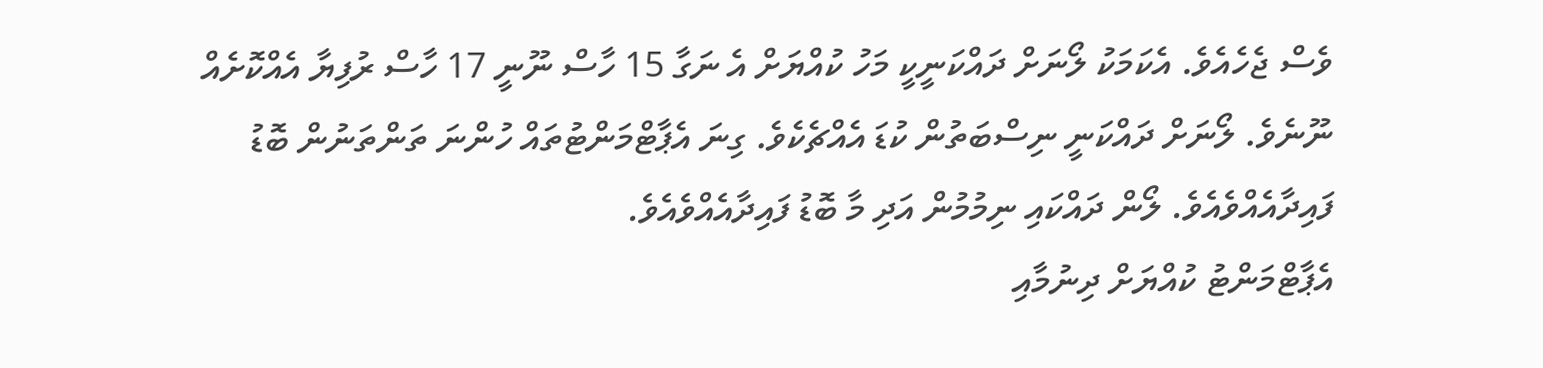ވެސް ޖެހެއެވެ. އެކަމަކު ލޯނަށް ދައްކަނީކީ މަހު ކުއްޔަށް އެ ނަގާ 15 ހާސް ނޫނީ 17 ހާސް ރުފިޔާ އެއްކޮށެއް ނޫނެވެ. ލޯނަށް ދައްކަނީ ނިސްބަތުން ކުޑަ އެއްޗެކެވެ. ގިނަ އެޕާޓްމަންޓުތައް ހުންނަ ތަންތަނުން ބޮޑު ފައިދާއެއްވެއެވެ. ލޯން ދައްކައި ނިމުމުން އަދި މާ ބޮޑު ފައިދާއެއްވެއެވެ.
އެޕާޓްމަންޓު ކުއްޔަށް ދިނުމާއި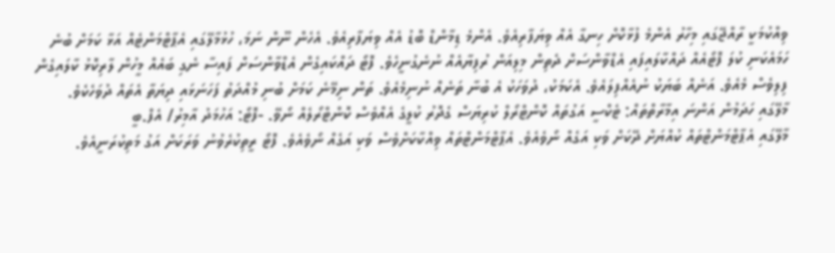ވިއްކުމަކީ ރާއްޖޭގައި މިހާރު އެންމެ ފުޅާކޮށް ހިނގާ އެއް ވިޔަފާރިއެވެ. އެންމެ ޑިމާންޑް ބޮޑު އެއް ވިޔަފާރިއެވެ. އެހެން ނޫން ނަމަ، ހުޅުމާލޭގައި އެޕާޓްމަންޓެއް އަޅާ ކަމަށް ބުނެ ހަމައެކަނި ކުލަ ފޮޓޯއެއް ދައްކާލައިފައި އެޑްވާންސަށް ދެތިން މިލިއަން ރުފިޔާއެއް ނުނެގުނީހެވެ. ފޮޓޯ ދައްކައިގެން އެޑްވާންސަށް ފައިސާ ނެގި ބައެއް މީހުން ލާރިކޮޅު ކާލައިގެން ފިލިވެސް މެއެވެ. އަނެއް ބަޔަކު ނުއެއްފިލައެވެ. އެކަމަކު، ދުވަހަކު އެ ބުނާ ތަނެއް ނުނިމެއެވެ. ތަން ނިމޭނެ ކަމަށް ބުނި މުއްދަތު ފަހަނަޅައި ދިޔަތާ އެތައް ދުވަހެކެވެ.
މާލޭގައި ހަދަމުން އަންނަ އިމާރާތްތައް: ޓެކްސީ އަގުތައް ކޮންޓްރޯލް ކުރިޔަސް ގެދޮރު ކުލީގެ އެއްވެސް ކޮންޓްރޯލެއް ނޯވޭ. -ފޮޓޯ: އަހުމަދު އާމިރު/ އެފް.ބީ
މާލޭގައި އެޕާޓްމަންޓްތައް ކުއްޔަށް ދޭކަށް ވަކި އަގެއް ނޯވެއެވެ. އެޕާޓްމަންޓްތައް ވިއްކާކަށްވެސް ވަކި އަގެއް ނޯވެއެވެ. ފޮޓޯ ރީތިކުރެވުނު ވަރަކަށް އަގު މަތިކުރަނީއެވެ.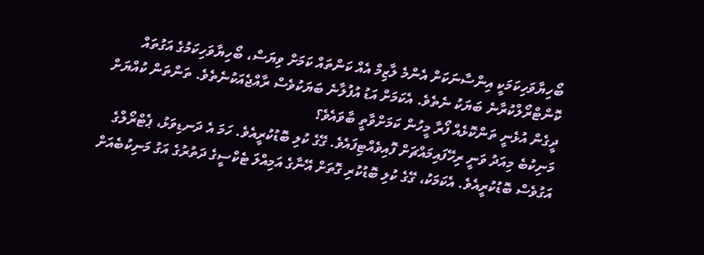ބޯހިޔާވަހިކަމަކީ އިންސާނަކަށް އެންމެ ލާޒިމް އެއް ކަންތައް ކަމަށް ވިޔަސް، ބޯހިޔާވަހިކަމުގެ އަގުތައް ކޮންޓްރޯލްކުރާނެ ބަޔަކު ނެތެވެ. އެކަމަށް އަޑު އުފުލާނެ ބަޔަކުވެސް ރާއްޖެއަކުނެތެވެ. ތަންތަން ކުއްޔަށް ދީގެން އުޅެނީ ތަންކޮޅެއް ފޯރާ މީހުން ކަމަށްވާތީ ބާވައެވެ؟
މަނިކުބެ މިއަދު ވަނީ ރިހޭފައިމައްޗަށް ފޮއިވެއްޓިފައެވެ. ގޭގެ ކުލި ބޮޑުކުރީއެވެ. ހަމަ އެ ދަނޑިވަޅު، ޕެޓްރޯލްގެ އަގުވެސް ބޮޑުކުރީއެވެ. އެކަމަކު، ގޭގެ ކުލި ބޮޑުކުރި ގޮތަށް އޭނާގެ އަމިއްލަ ޓެކްސީގެ ދަތުރުގެ އަގު މަނިކުބެއަށް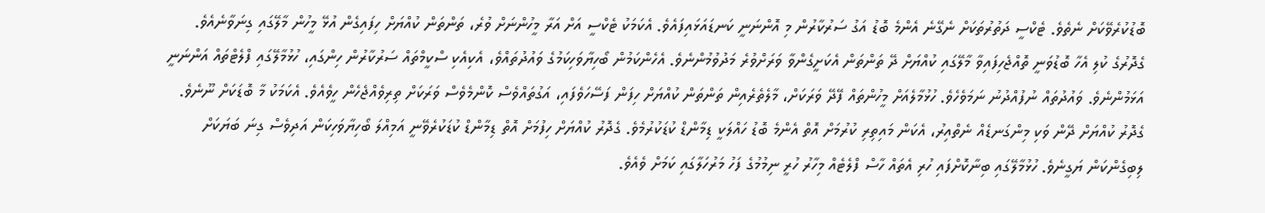ބޮޑުކުރެވޭކަށް ނެތެވެ. ޓެކްސީ ދަތުރުތަކަށް ނެގޭނެ އެންމެ ބޮޑު އަގު ސަރުކާރުން މި އޮންނަނީ ކަނޑައަޅައިފައެވެ. އެކަމަކު ޓެކްސީ އަށް އަރާ މީހުންނަށް ވުރެ، ތަންތަން ކުއްޔަށް ހިފައިގެން އުޅޭ މީހުން މާލޭގައި ގިނަވާނެއެވެ.
ގެދޮރުގެ ކުލި އެހާ ބޮޑުވަނީ ތޮއްޖެހިފައިވާ މާލޭގައި ކުއްޔަށް ދޭ ތަންތަން އެކަށީގެންވާ ވަރަށްވުރެ މަދުވުމުންނެވެ. އެހެންކަމުން ބޯހިޔާވަހިކަމުގެ ވައުދުތައްވެ، އެކިއެކި ސްކީމްތައް ސަރުކާރުން ހިންގައި، ހުޅުމާލޭގައި ފްލެޓްތައް އަންނަނީ އަޅަމުންނެވެ. ވައުދުތައް ނުފުއްދުނު ނަމަވެހެވެ. ހުޅުމާލެއަށް މީހުންތައް ފޭދޭ ވަރަކަށް، މާލެތެރެއިން ތަންތަން ކުއްޔަށް ހިފަން ފަސޭހަވެފައި، އަގުތައްވެސް ކޮންމެވެސް ވަރަކަށް ތިރިވެއްޖެހެން ހީވެއެވެ. އެކަމަކު މާ ބޮޑަކަށް ނޫނެވެ.
ގެދޮރު ކުއްޔަށް ދޭން ވަކި މިންގަނޑެއް ނެތްއިރު، އެކަން މައިތިރި ކުރުމަށް އޮތް އެންމެ ބޮޑު ހައްލަކީ ޑިމާންޑް ކުޑަކުރުމެވެ. ގެދޮރު ކުއްޔަށް ހިފުމަށް އޮތް ޑިމާންޑް ކުޑަކުރެވޭނީ އަމިއްލަ ބޯހިޔާވަހިކަން އަދިވެސް ގިނަ ބަޔަކަށް ލިބިގެންކަން ޔަގީނެވެ. ހުޅުމާލޭގައި ބިނާކޮށްފައި ހުރި އެތައް ހާސް ފްލެޓެއް މިހާރު ހުރީ ނިމުމުގެ ފަހު މަރުހަލާގައި ކަމަށް ވެއެވެ.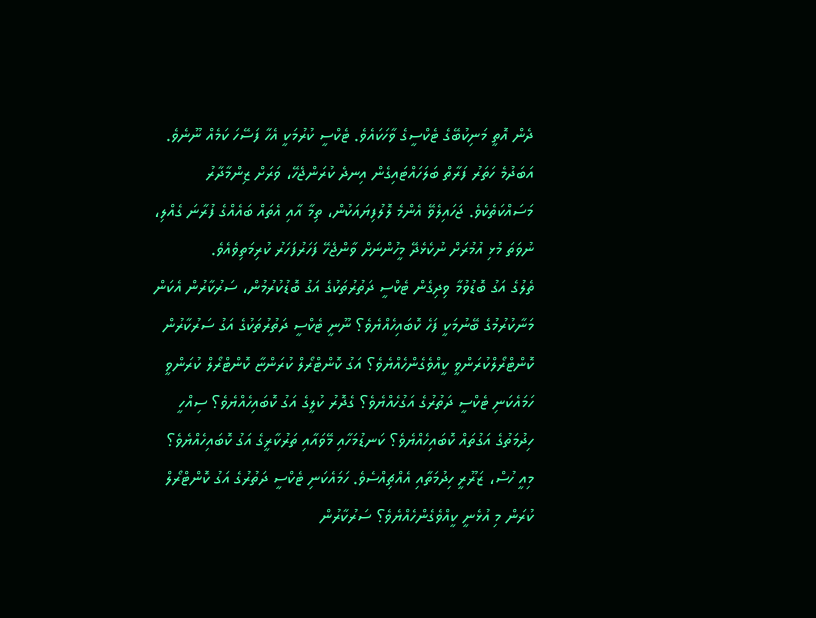ދެން އޮތީ މަނިކުބޭގެ ޓެކްސީގެ ވާހަކައެވެ. ޓެކްސީ ކުރުމަކީ އެހާ ފަސޭހަ ކަމެއް ނޫނެވެ. އަބަދުމެ ހަތަރު ފަރާތް ބަލަހައްޓައިގެން އިނދެ ކުރަންޖެހޭ، ވަރަށް ޒިންމާދާރު މަސައްކަތެކެވެ. ޖަހައިލެވޭ އެންމެ ލޮލުފިޔައަކުން، ތިމާ އާއި އެތައް ބައެއްގެ ފުރާނަ ގެއްލި، ނުވަތަ މުޅި އުމުރަށް ނުކެޅެދޭ މީހުންނަށް ވާންޖެހޭ ފަހަރުފަހަރު ކުރިމަތިވެއެވެ.
ތެލުގެ އަގު ބޮޑުވުމާ ވިދިގެން ޓެކްސީ ދަތުރުތަކުގެ އަގު ބޮޑުކުރުމުން، ސަރުކާރުން އެކަން މަނާކުރުމުގެ ބޭނުމަކީ ފަހެ ކޮބައިހެއްޔެވެ؟ ނޫނީ ޓެކްސީ ދަތުރުތަކުގެ އަގު ސަރުކާރުން ކޮންޓްރޯލްކުރަންވީ ކީއްވެގެންހެއްޔެވެ؟ އަގު ކޮންޓްރޯލް ކުރަންޏާ ކޮންޓްރޯލް ކުރަންވީ ހަމައެކަނި ޓެކްސީ ދަތުރުގެ އަގުހެއްޔެވެ؟ ގެދޮރު ކުލީގެ އަގު ކޮބައިހެއްޔެވެ؟ ސިއްހީ ހިދުމަތުގެ އަގުތައް ކޮބައިހެއްޔެވެ؟ ކަނޑުމަހާއި މޭވައާއި ތަރުކާރީގެ އަގު ކޮބައިހެއްޔެވެ؟ މިއީ ހުސް، ޒަރޫރީ ހިދުމަތާއި އެއްޗިއްސެވެ. ހަމައެކަނި ޓެކްސީ ދަތުރުގެ އަގު ކޮންޓްރޯލް ކުރަން މި އުޅެނީ ކީއްވެގެންހެއްޔެވެ؟ ސަރުކާރުން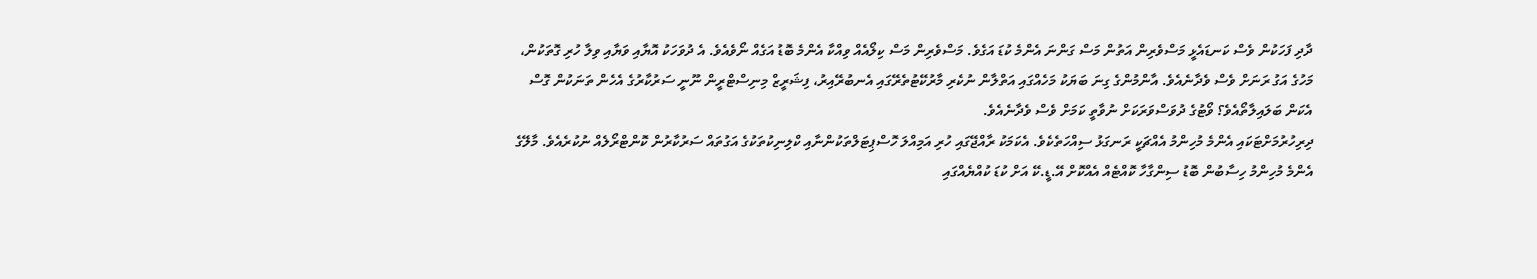ދާދި ފަހަކުން ވެސް ކަނޑައެޅީ މަސްވެރިން އަތުން މަސް ގަންނަ އެންމެ ކުޑަ އަގެވެ. މަސްވެރިން މަސް ކިލޯއެއް ވިއްކާ އެންމެ ބޮޑު އަގެއް ނޯވެއެވެ. އެ ދުވަހަކު އޮޔާއި ވަޔާއި ވިލާ ހުރި ގޮތަކުން، މަހުގެ އަގު ރަނަށް ވެސް ވެދާނެއެވެ. އާންމުންގެ ގިނަ ބަޔަކު މަހެއްގައި އަތްލާން ނުކެރި މާރުކޭޓުތެރޭގައި އެނބުރޭއިރު، ފިޝަރީޒް މިނިސްޓްރީން ނޫނީ ސަރުކާރުގެ އެހެން ތަނަކުން ގޮސް އެކަން ބަލައިލާތޯއެވެ؟ ވޯޓުގެ ދުވަސްވަރަކަށް ނުވާތީ ކަމަށް ވެސް ވެދާނެއެވެ.
ދިރިހުރުމަށްޓަކައި އެންމެ މުހިންމު އެއްޗަކީ ރަނގަޅު ސިއްހަތެކެވެ. އެކަމަކު ރާއްޖޭގައި ހުރި އަމިއްލަ ހޮސްޕިޓަލްތަކުންނާއި ކްލިނިކުތަކުގެ އަގުތައް ސަރުކާރުން ކޮންޓްރޯލެއް ނުކުރެއެވެ. މާލޭގެ އެންމެ މުހިންމު ހިސާބުން ބޮޑު ސިންގާހާ ކޮއްޓެއް އެއްކޮށް އޭ.ޑީ.ކޭ އަށް ކުޑަ ކުއްޔެއްގައި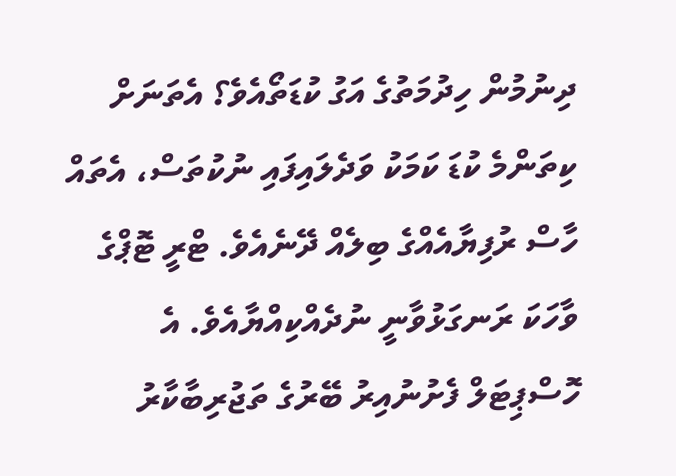ދިނުމުން ހިދުމަތުގެ އަގު ކުޑަތޯއެވެ؟ އެތަނަށް ކިތަންމެ ކުޑަ ކަމަކު ވަދެލައިފައި ނުކުތަސް، އެތައް ހާސް ރުފިޔާއެއްގެ ބިލެއް ދޭނެއެވެ. ޓްރީ ޓޮޕްގެ ވާހަކަ ރަނގަޅުވާނީ ނުދެއްކިއްޔާއެވެ. އެ ހޮސްޕިޓަލް ފެށުނުއިރު ބޭރުގެ ތަޖުރިބާކާރު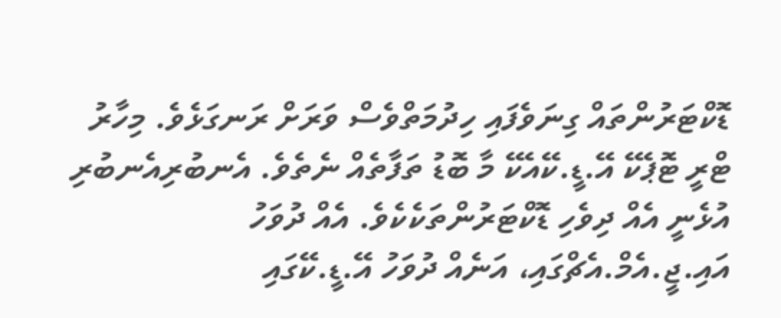ޑޮކްޓަރުންތައް ގިނަވެފައި ހިދުމަތްވެސް ވަރަށް ރަނގަޅެވެ. މިހާރު ޓްރީ ޓޮޕެކޭ އޭ.ޑީ.ކޭއެކޭ މާ ބޮޑު ތަފާތެއް ނެތެވެ. އެނބުރިއެނބުރި އުޅެނީ އެއް ދިވެހި ޑޮކްޓަރުންތަކެކެވެ. އެއް ދުވަހު އައި.ޖީ.އެމް.އެޗްގައި، އަނެއް ދުވަހު އޭ.ޑީ.ކޭގައި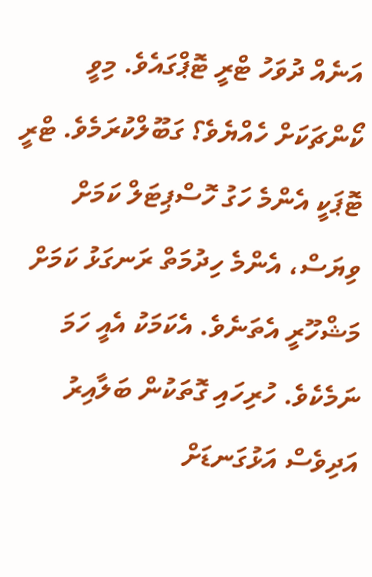އަނެއް ދުވަހު ޓްރީ ޓޮޕްގައެވެ. މިވީ ކޯންޗަކަށް ހެއްޔެވެ؟ ގަބޫލްކުރަމެވެ. ޓްރީ ޓޮޕަކީ އެންމެ ހަގު ހޮސްޕިޓަލް ކަމަށް ވިޔަސް، އެންމެ ހިދުމަތް ރަނގަޅު ކަމަށް މަޝްހޫރީ އެތަނެވެ. އެކަމަކު އެއީ ހަމަ ނަމެކެވެ. ހުރިހައި ގޮތަކުން ބަލާއިރު އަދިވެސް އަޅުގަނޑަށް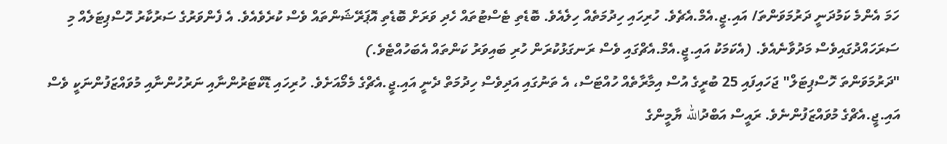ހަމަ އެންމެ ކަމުދަނީ ދަރުމަވަންތަ/ އައި.ޖީ.އެމް.އެޗެވެ. ހުރިހައި ހިދުމަތެއް ހިލެއެވެ. ބޮޑެތި ޓެސްޓުތައް ހެދި ވަރަށް ބޮޑެތި އޮޕަރޭޝަންތައް ވެސް ކުރެވެއެވެ. އެ ފެންވަރުގެ ސަރުކާރު ހޮސްޕިޓަލެއް މި ސަރަހައްދުގައިވެސް މަދުވާނެއެވެ. (އެކަމަކު އައި.ޖީ.އެމް.އެޗްގައި ވެސް ރަނގަޅުކުރަން ހުރި ބައިވަރު ކަންތައް އެބަހުއްޓެވެ.)
"ދަރުމަވަންތަ ހޮސްޕިޓަލް" ޖަހައިފައި 25 ބުރީގެ އުސް އިމާރާތެއް ހުއްޓަސް، އެ ތަނުގައި އަދިވެސް ހިދުމަތް ދެނީ އައި.ޖީ.އެޗްގެ މެމޯއަށެވެ. ހުރިހައި ޑޮކްޓަރުންނާއި ނަރުހުންނާއި މުވައްޒަފުންނަކީ ވެސް އައި.ޖީ.އެޗްގެ މުވައްޒަފުންނެވެ. ރައީސް އަބްދުالله ޔާމީންގެ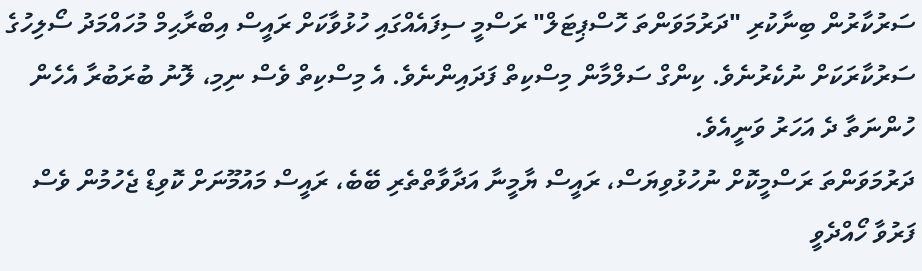ސަރުކާރުން ބިނާކުރި "ދަރުމަވަންތަ ހޮސްޕިޓަލް" ރަސްމީ ސިފައެއްގައި ހުޅުވާކަށް ރައީސް އިބްރާޙިމް މުހައްމަދު ސޯލިހުގެ ސަރުކާރަކަށް ނުކެރުނެވެ. ކިންގް ސަލްމާން މިސްކިތް ފަދައިންނެވެ. އެ މިސްކިތް ވެސް ނިމި، ލޮނު ބުރަބުރާ އެހެން ހުންނަތާ ދެ އަހަރު ވަނީއެވެ.
ދަރުމަވަންތަ ރަސްމީކޮށް ނުހުޅުވިޔަސް، ރައީސް ޔާމީނާ އަދާވާތްތެރި ބޭބެ، ރައީސް މައުމޫނަށް ކޮވިޑް ޖެހުމުން ވެސް ފަރުވާ ހޯއްދެވީ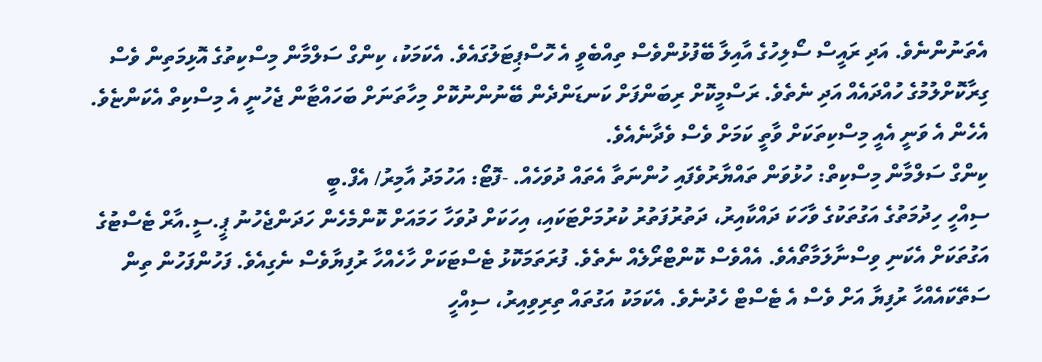އެތަނުންނެވެ. އަދި ރައީސް ސޯލިހުގެ އާއިލާ ބޭފުޅުންވެސް ތިއްބެވީ އެ ހޮސްޕިޓަލުގައެވެ. އެކަމަކު، ކިންގް ސަލްމާން މިސްކިތުގެ އޮޅިމަތިން ވެސް ގިރާކޮށްލުމުގެ ހުއްދައެއް އަދި ނެތެވެ. ރަސްމީކޮށް ރިބަންފަށް ކަނޑަންދެން ބޭނުންނުކޮށް މިހާތަނަށް ބަހައްޓާން ޖެހުނީ އެ މިސްކިތް އެކަންޏެވެ. އެހެން އެ ވަނީ އެއީ މިސްކިތަކަށް ވާތީ ކަމަށް ވެސް ވެދާނެއެވެ.
ކިންގް ސަލްމާން މިސްކިތް: ހުޅުވަން ތައްޔާރުވެފައި ހުންނަތާ އެތައް ދުވަހެއް. -ފޮޓޯ: އަހުމަދު އާމިރު/ އެފް.ބީ
ސިއްހީ ހިދުމަތުގެ އަގުތަކުގެ ވާހަކަ ދައްކާއިރު، ދަތުރުފަތުރު ކުރުމަށްޓަކައި، އިހަކަށް ދުވަހާ ހަމައަށް ކޮންމެހެން ހަދަންޖެހުނު ޕީ.ސީ.އާރް ޓެސްޓުގެ އަގުތަކަށް އެކަނި ވިސްނާލަމާތޯއެވެ. އެއްވެސް ކޮންޓްރޯލެއް ނެތެވެ. ފުރަތަމަކޮޅު ޓެސްޓަކަށް ހާހެއްހާ ރުފިޔާވެސް ނެގިއެވެ. ފަހުންފަހުން ތިން ސަތޭކައެއްހާ ރުފިޔާ އަށް ވެސް އެ ޓެސްޓް ހެދުނެވެ. އެކަމަކު އަގުތައް ތިރިވިއިރު، ސިއްހީ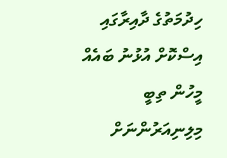ހިދުމަތުގެ ދާއިރާގައި އިސްކޮށް އުޅުނު ބައެއް މީހުން ތިބީ މިލިނިއަރުންނަށް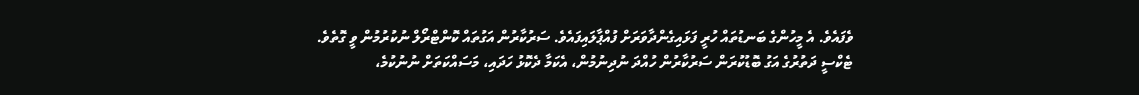ވެފައެވެ. އެ މީހުންގެ ބަނޑުތައް ހުރީ ފަޅައިގެންދާވަރަށް ފުއްޕާލައިފައެވެ. ސަރުކާރުން އަގުތައް ކޮންޓްރޯލް ނުކުރުމުން ވީ ގޮތެވެ.
ޓެކްސީ ދަތުރުގެ އަގު ބޮޑުކުރަން ސަރުކާރުން ހުއްދަ ނުދިނުމުން، އެކަމާ ދެކޮޅު ހަދައި، މަސައްކަތަށް ނުނުކުމެ،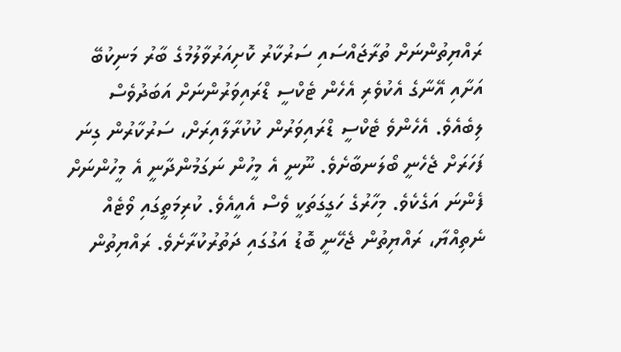ރައްޔިތުންނަށް ތުރާޖައްސައި ސަރުކާރު ކޮށިއަރުވާލުމުގެ ބާރު މަނިކުބޭ އަށާއި އޭނާގެ އެކުވެރި އެހެން ޓެކްސީ ޑްރައިވަރުންނަށް އަބަދުވެސް ލިބެއެވެ. އެހެންވެ ޓެކްސީ ޑްރައިވަރުން ކުކުރާލާއިރަށް، ސަރުކާރުން ގިނަ ފަހަރަށް ޖެހެނީ ބޯލަނބާށެވެ. ނޫނީ އެ މީހުން ނަގަމުންދާނީ އެ މީހުންނަށް ފެންނަ އަގެކެވެ. މިހާރުގެ ހަގީގަތަކީ ވެސް އެއީއެވެ. ކުރިމަތީގައި ވޯޓެއް ނެތިއްޔާ، ރައްޔިތުން ޖެހޭނީ ބޮޑު އަގުގައި ދަތުރުކުރާށެވެ. ރައްޔިތުން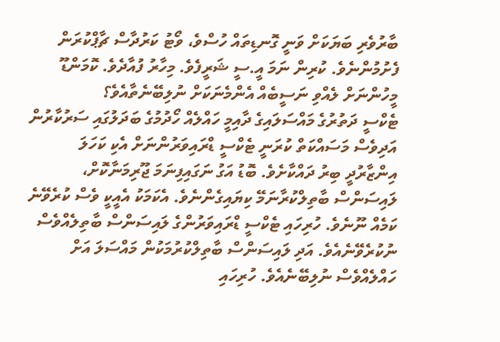ބާރުވެރި ބަޔަކަށް ވަނީ ގޮނޑިތައް ހުސްވެ، ވޯޓު ކަރުދާސް ޗާޕްކުރަން ފެށުމުންނެވެ. ކުރިން ނަމަ އީ.ސީ ޝަރީފެވެ. މިހާރު ފުއާދެވެ. ކޮމަންޑޫ މީހުންނަށް ލެއްވި ނަސީބެއް އެންމެނަކަށް ނުލިބޭނެތާއެވެ؟
ޓެކްސީ ދަތުރުގެ މައްސަލައިގެ ދާއިމީ ހައްލެއް ހޯދުމުގެ ބަދަލުގައި ސަރުކާރުން އަދިވެސް މަސައްކަތް ކުރަނީ ޓެކްސީ ޑްރައިވަރުންނަށް އެކި ކަހަލަ އިންޒާރުދީ ބިރު ދައްކާށެވެ. ބޮޑު އަގު ނަގައިފިނަމަ ޖޫރިމަނާކޮށް، ލައިސަންސް ބާތިލްކުރާނަމޭ ކިޔައިގެންނެވެ. އެކަމަކު އެއީކީ ވެސް ކުރެވޭނެ ކަމެއް ނޫނެވެ. ހުރިހައި ޓެކްސީ ޑްރައިވަރުންގެ ލައިސަންސް ބާތިލެއްވެސް ނުކުރެވޭނެއެވެ. އަދި ލައިސަންސް ބާތިލްކުރުމަކުން މައްސަލަ އަށް ހައްލެއްވެސް ނުލިބޭނެއެވެ. ހުރިހައި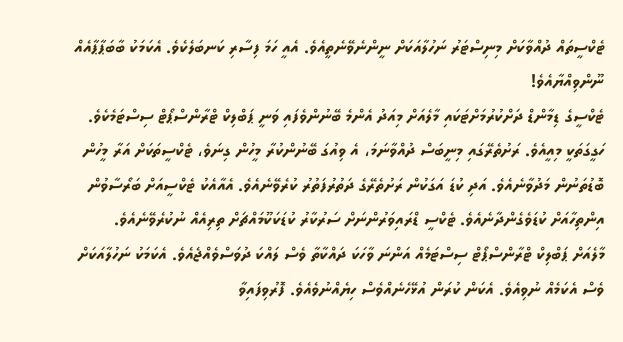ޓެކްސީތައް ދުއްވާކަށް މިނިސްޓަރު ނަހުލާއަކަށް ނީންނެވޭނެތީއެވެ. އެއީ ހަމަ ފިސާރި ކަނބަލެކެވެ. އެކަމަކު ބާބަޕާޕާއެއް ނޫންވިއްޔާއެވެ!
ޓެކްސީގެ ޑިމާންޑް ދަށްކުރުމަށްޓަކައި މާލެއަށް މިއަދު އެންމެ ބޭނުންވެފައި ވަނީ ޕަބްލިކް ޓްރާންސްޕޯޓް ސިސްޓަމެކެވެ. ހަގީގަތަކީ މިއީއެވެ. ރަށުތެރޭގައި މިނީބަސް ދުއްވާނަމަ، އެ ވިއުގަ ބޭނުންކުރާ މީހުން ގިނަވެ، ޓެކްސީތަކަށް އަރާ މީހުން ބޮޑުތަނުން މަދުވާނެއެވެ. އަދި ކުޑަ އަގަކުން ރަށުތެރޭގެ ދަތުރުފަތުރު ކުރެވޭނެއެވެ. އެއާއެކު ޓެކްސީއަށް ބަރޯސާވުން އިންތިހާއަށް ކުޑަވެގެންދާނެއެވެ. ޓެކްސީ ޑްރައިވަރުންނަށް ސަރުކާރު ކުޑަކަކޫމައްޗަށް ތިރިއެއް ނުކުރެވޭނެއެވެ.
މާލެއަށް ޕަބްލިކް ޓްރާންސްޕޯޓް ސިސްޓަމެއް އަންނަ ވާހަކަ ދައްކާތާ ވެސް ލައްކަ ދުވަސްވެއްޖެއެވެ. އެކަމަކު ނަހުލާއަކަށް ވެސް އެކަމެއް ނުވިއެވެ. އެކަން ކުރަން އުޅޭހެނެއްވެސް ހިޔެއްނުވެއެވެ. ފޮރުވިފައިވާ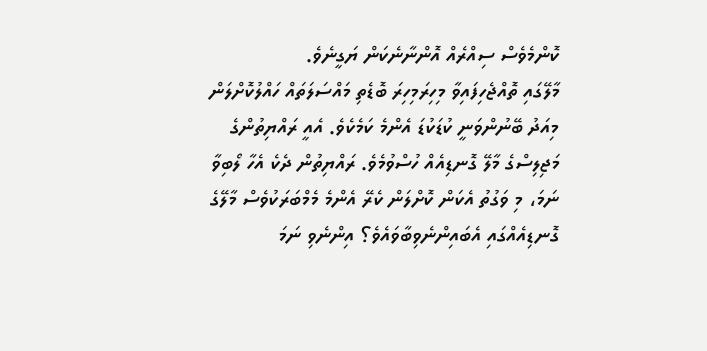ކޮންމެވެސް ސިއްރެއް އޮންނާނެކަން ޔަގީނެވެ.
މާލޭގައި ތޮއްޖެހިފައިވާ މިހިރަމިހިރަ ބޮޑެތި މައްސަލަތައް ހައްލުކޮށްލަން މިއަދު ބޭނުންވަނީ ކުޑަކުޑަ އެންމެ ކަމެކެވެ. އެއީ ރައްޔިތުންގެ މަޖިލިސްގެ މާލޭ ގޮނޑިއެއް ހުސްވުމެވެ. ރައްޔިތުން ދެކެ އެހާ ލޯބިވާ ނަމަ، މި ވަގުތު އެކަން ކޮށްލަން ކެރޭ އެންމެ މެމްބަރަކުވެސް މާލޭގެ ގޮނޑިއެއްގައި އެބައިންނެވިބާވައެވެ؟ އިންނެވި ނަމަ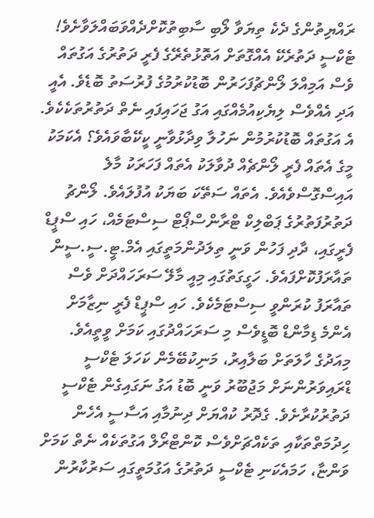ރައްޔިތުންގެ ދެކެ ތިޔަވާ ލޯބި ސާބިތުކޮށްދެއްވަބައްލަވާށެވެ!
ޓެކްސީ ދަތުރެކޭ އެއްގޮތަށް އަތޮޅުތެރޭގެ ފެރީ ދަތުރުގެ އަގުތައް ވެސް އަމިއްލަ ލޯންޗުފަހަރުން ބޮޑުކުރުމުގެ ފުރުސަތު ބޮޑެވެ. އެއީ އަދި އެއްވެސް ލިޔެކިއުމެއްގައި އަގު ޖަހައިފައި ނެތް ދަތުރުތަކެކެވެ. އެ އަގުތައް ބޮޑުކުރުމުން ނަހުލާ ވިދާޅުވާނީ ކީކޭބާވައެވެ؟ އެކަމަކު މީގެ އެތައް ފެރީ ލޯންޗެއް ދުވާލަކު އެތައް ފަހަރަކު މާލެ އައިސްގޮސްވެއެވެ. އެތައް ސަތޭކަ ބަޔަކު އުފުލައެވެ. ލޯންޗު ދަތުރުފަތުރުގެ ޕަބްލިކް ޓްރާންސްޕޯޓް ސިސްޓަމެއް، ހައި ސްޕީޑް ފެރީގައި، ދާދި ފަހުން ވަނީ ތިލަދުންމަތީގައި އެމް.ޓީ.ސީ.ސީން ތައާރަފުކޮށްފައެވެ. ހަގީގަތުގައި މިއީ މާލޭ ސަރަހައްދަށް ވެސް ތައާރަފު ކުރަންވީ ސިސްޓަމެކެވެ. ހައި ސްޕީޑް ފެރީ ނިޒާމަށް އެންމެ ޑިމާންޑް ބޮޑީވެސް މި ސަރަހައްދުގައި ކަމަށް ވީތީއެވެ.
މިއަދުގެ ހާލަތަށް ބަލާއިރު، މަނިކުބޭމެން ކަހަލަ ޓެކްސީ ޑްރައިވަރުންނަށް މަޖުބޫރު ވަނީ ބޮޑު އަގު ނަގައިގެން ޓެކްސީ ދަތުރުކުރާށެވެ. ގެދޮރު ކުއްޔަށް ދިނުމާއި އަސާސީ އެހެން ހިދުމަތްތަކާއި ތަކެއްޗަށްވެސް ކޮންޓްރޯލް އަގުތަކެއް ނެތް ކަމަށް ވަންޏާ، ހަމައެކަނި ޓެކްސީ ދަތުރުގެ އަގުމަތީގައި ސަރުކާރުން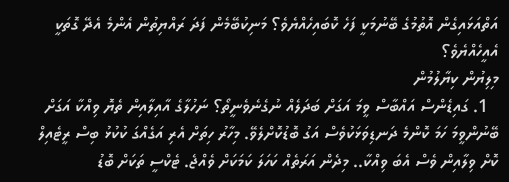އަތްއަޅައިގެން އޮތުމުގެ ބޭނުމަކީ ފަހެ ކޮބައިހެއްޔެވެ؟ މަނިކުބޭމެން ފަދަ ރައްޔިތުން އެންމެ އެދޭ ގޮތަކީ އެއީހެއްޔެވެ؟
މިލިޔުން ކިޔާލުމުން
  1. ގައިޑެންސް އައްބާސް ވީމަ އަގަށް ބަދަލެއް ނުގެނެވެނީތޯ؟ ނަހުލާގެ އާއިލާއިން ތެޔޮ ވިއްކާ އަގަށް ބޭނުންވީމަ ހަމަ ކޮންމެ ދަނޑިވަޅަކުވެސް އަގު ބޮޑުކޮށްލެވޭ. މިހާރު ހިތަށް އެރި އަގެއްގަ ކުކުޅު ބިސް ރީޓެއިލް ކޮށް ވިލާއިން ވެސް އެބަ ވިއްކާ.. މިދެން އަރަތެއް ކަހަލަ ކަމަކަށް ވެއްޖެ. ޓެކްސީ ތަކަށް ބޮޑު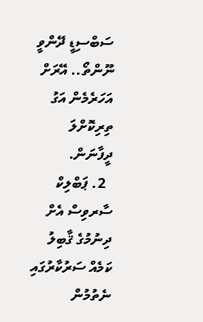ސަބްސިޑީ ދޭންވީ ނޫންތޯ.. އޭރަށް އަހަރެމެން އަގު ތިރިކޮށްލަ ދީފާނަން.
  2. ޕަބްލިކް ސާރވިސް އެށް ދިނުމުގެ ޤާބިލު ކަމެއް ސަރުކާރުގައި ނެތުމުން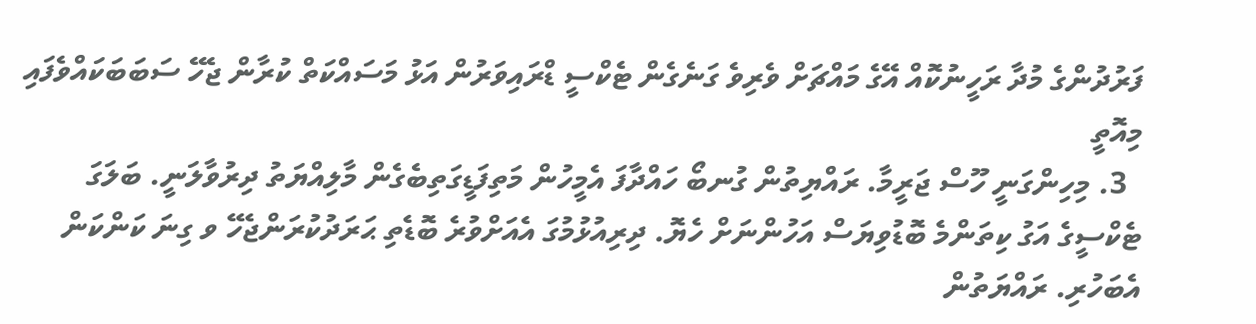ފަރުދުންގެ މުދާ ރަހީނުކޮއް އޭގެ މައްޗަށް ވެރިވެ ގަނެގެން ޓެކްސީ ޑްރައިވަރުން އަޅު މަސައްކަތް ކުރާން ޖެހޭ ސަބަބަކައްވެފައި މިއޮތީ
  3. މިހިންގަނީ ހޫސް ޖަރީމާ. ރައްޔިތުން ގުނބޯ ހައްދާފަ އެމީހުން މަތިފަޑީގަތިބެގެން މާލިއްޔަތު ދިރުވާލަނީ. ބަލަގަ ޓެކްސީގެ އަގު ކިތަންމެ ބޮޑުވިޔަސް އަހުންނަށް ހެޔޮ. ދިރިއުޅުމުގަ އެއަށްވުރެ ބޮޑެތި ޙަރަދުކުރަންޖެހޭ ވ ގިނަ ކަންކަން އެބަހުރި. ރައްޔަތުން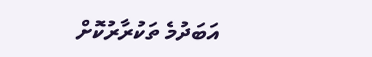އަބަދުމެ ތަކުރާރުކޮށް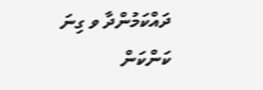ދައްކަމުންދާ ވ ގިނަ ކަންކަން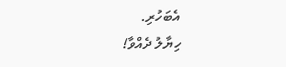އެބަހުރި.
ހިޔާލު ދެއްވާ!